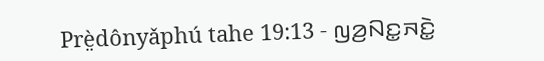Prè̤dônyǎphú tahe 19:13 - ꤜꤤ꤬ꤡꤢ꤭ꤏꤢꤧ꤭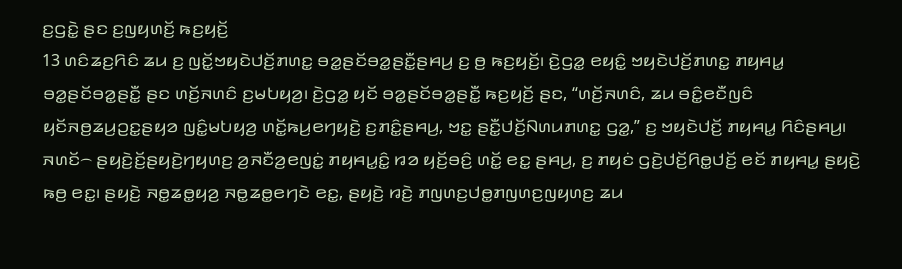ꤢ꤬ꤞꤢꤧ꤭ ꤔꤢ ꤢ꤬ꤜꤟꤛꤢꤩ꤬ ꤒꤢ꤬ꤟꤢꤩ꤬
13 ꤛꤢꤨꤘꤢ꤬ꤖꤢꤨ ꤘꤣ ꤢ꤬ ꤜꤢꤩ꤭ꤠꤟꤢꤧꤓꤢꤩ꤬ꤊꤛꤢ꤭ ꤋꤤ꤭ꤔꤢꤩꤋꤤ꤭ꤔꤢꤪ꤭ꤔꤌꤣ꤬ ꤢ꤬ ꤥ꤬ ꤒꤢ꤬ꤟꤢꤩ꤬꤯ ꤢꤧ꤬ꤞꤤ꤭ ꤕꤟꤢꤨ꤭ ꤠꤟꤢꤧꤓꤢꤩ꤬ꤊꤛꤢ꤭ ꤊꤟꤌꤣ꤭ ꤋꤤ꤭ꤔꤢꤩꤋꤤ꤭ꤔꤢꤪ꤭ ꤔꤢ ꤛꤢꤩ꤬ꤏꤛꤢꤨ ꤢ꤬ꤗꤝꤟꤤ꤬꤯ ꤢꤧ꤬ꤞꤤ꤭ ꤟꤢꤩ ꤋꤤ꤭ꤔꤢꤩꤋꤤ꤭ꤔꤢꤪ꤭ ꤒꤢ꤬ꤟꤢꤩ꤬ ꤔꤢ, “ꤛꤢꤩ꤬ꤏꤛꤢꤨ, ꤘꤣ ꤋꤢꤨ꤭ꤕꤢꤪꤜꤢꤨ ꤟꤢꤩꤏꤥ꤬ꤘꤣ꤬ꤑꤢ꤭ꤔꤟꤤ ꤜꤢꤨ꤭ꤗꤝꤟꤤ꤬ ꤛꤢꤩ꤭ꤒꤣ꤬ꤕꤚꤟꤢꤧ꤬ ꤢ꤬ꤊꤢꤨ꤭ꤔꤌꤣ꤬, ꤠꤢ꤭ ꤔꤢꤪ꤭ꤓꤢꤩ꤬ꤡꤛꤣꤊꤛꤢ꤭ ꤞꤤ꤭,” ꤢ꤬ ꤠꤟꤢꤧꤓꤢꤩ꤬ ꤊꤟꤌꤣ꤭ ꤖꤢꤨꤔꤌꤣ꤬꤯
ꤏꤛꤢꤩ꤮ ꤔꤟꤢꤧ꤬ꤢꤩ꤬ꤔꤟꤢꤧ꤬ꤚꤟꤛꤢ꤬ ꤤ꤬ꤏꤢꤪꤤ꤬ꤕꤜꤢꤦ꤭ ꤊꤟꤌꤣ꤭ꤢꤨ꤭ ꤙꤤ ꤟꤢꤩ꤬ꤋꤢꤨ꤬ ꤛꤢꤩ꤭ ꤕꤢ꤭ ꤔꤌꤣ꤬, ꤢ꤬ ꤊꤟꤢꤦ ꤞꤢꤧ꤬ꤓꤢꤩ꤬ꤖꤥ꤭ꤓꤢꤩ꤬ ꤕꤢꤩ ꤊꤟꤌꤣ꤭ ꤔꤟꤢꤧ꤬ ꤒꤥ꤬ ꤕꤢ꤭꤯ ꤔꤟꤢꤧ꤬ ꤏꤥ꤭ꤘꤥ꤭ꤟꤤ꤬ ꤏꤥ꤭ꤘꤥ꤭ꤕꤚꤢꤧ ꤕꤢ꤭, ꤔꤟꤢꤧ꤬ ꤙꤢꤧ꤬ ꤊꤜꤛꤢ꤬ꤓꤥ꤭ꤊꤜꤛꤢ꤬ꤜꤟꤛꤢ꤬ ꤘꤣ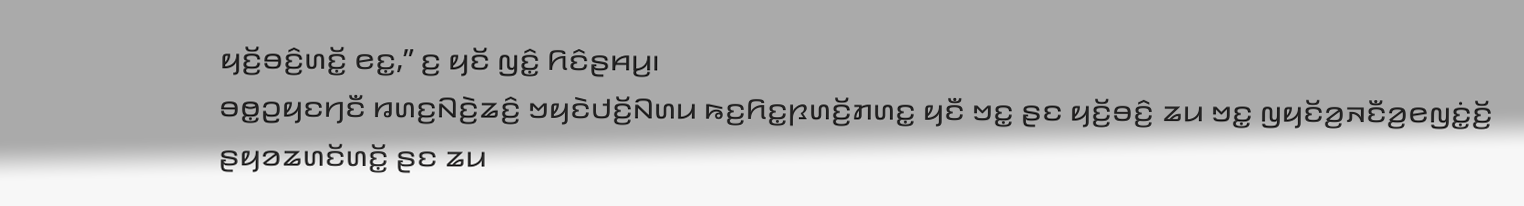ꤟꤢꤩ꤬ꤋꤢꤨ꤬ꤛꤢꤩ꤭ ꤕꤢ꤭,” ꤢ꤬ ꤟꤢꤩ ꤜꤢꤨ꤭ ꤖꤢꤨꤔꤌꤣ꤬꤯
ꤋꤥ꤭ꤑꤟꤢꤚꤢꤪ ꤙꤛꤢ꤬ꤡꤢꤧ꤬ꤘꤢꤨ꤬ ꤠꤟꤢꤧꤓꤢꤩ꤬ꤡꤛꤣ ꤒꤢ꤬ꤖꤢ꤭ꤐꤛꤢꤩ꤬ꤊꤛꤢ꤭ ꤟꤢꤪ ꤠꤢ꤭ ꤔꤢ ꤟꤢꤩ꤬ꤋꤢꤨ꤬ ꤘꤣ ꤠꤢ꤭ ꤜꤟꤢꤩꤤ꤬ꤏꤢꤪꤤ꤬ꤕꤜꤢꤦ꤭ꤢꤩ꤬ ꤔꤟꤤꤘꤛꤢꤩꤛꤢꤩ꤭ ꤔꤢ ꤘꤣ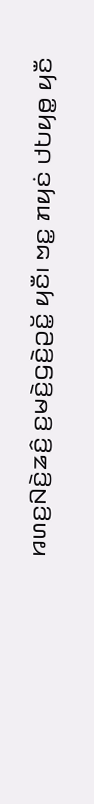ꤙꤛꤢ꤬ꤡꤢꤧ꤬ꤘꤢꤨ꤬ ꤢ꤬ꤗꤢꤧ꤬ꤞꤢꤧ꤬ꤑꤢꤩ꤭ ꤟꤢꤪ꤯ ꤠꤢ꤭ ꤊꤟꤢꤦ ꤓꤝꤟꤥ꤭ ꤟꤢꤪ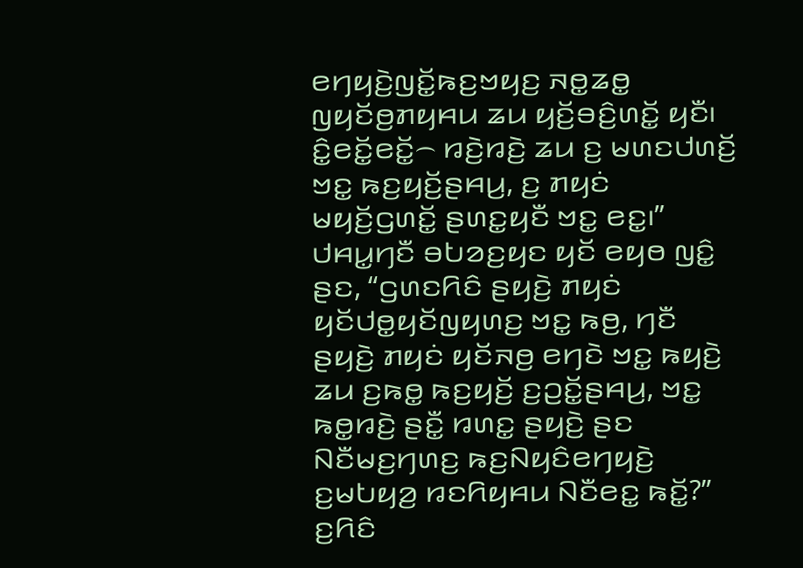ꤕꤚꤟꤢꤧ꤬ꤜꤢꤩ꤭ꤒꤢ꤬ꤠꤟꤢ꤬ ꤏꤥ꤭ꤘꤥ꤭ ꤜꤟꤢꤩꤥ꤬ꤊꤟꤌꤣ ꤘꤣ ꤟꤢꤩ꤬ꤋꤢꤨ꤬ꤛꤢꤩ꤭ ꤟꤢꤪ꤯ ꤢꤨ꤭ꤕꤢꤩ꤭ꤕꤢꤩ꤭꤮ ꤙꤢꤧ꤬ꤙꤢꤧ꤬ ꤘꤣ ꤢ꤬ ꤗꤛꤢꤓꤛꤢꤩ꤬ ꤠꤢ꤭ ꤒꤢ꤬ꤟꤢꤩ꤬ꤔꤌꤣ꤬, ꤢ꤬ ꤊꤟꤢꤦ ꤗꤟꤢꤩ꤬ꤞꤛꤢꤩ꤭ ꤔꤛꤢ꤭ꤟꤢꤪ ꤠꤢ꤭ ꤕꤢ꤭꤯”
ꤓꤌꤣ꤭ꤚꤢꤪ ꤋꤝꤤꤢ꤬ꤟꤢ ꤟꤢꤩ ꤕꤟꤥ ꤜꤢꤨ꤭ ꤔꤢ, “ꤞꤛꤢꤖꤢꤨ ꤔꤟꤢꤧ꤬ ꤊꤟꤢꤦ ꤟꤢꤩꤓꤥ꤭ꤟꤢꤩꤜꤟꤛꤢ꤬ ꤠꤢ꤭ ꤒꤥ꤬, ꤚꤢꤪ ꤔꤟꤢꤧ꤬ ꤊꤟꤢꤦ ꤟꤢꤩꤏꤥ꤬ ꤕꤚꤢꤧ ꤠꤢ꤭ ꤒꤟꤢꤧ꤬ ꤘꤣ ꤢ꤬ꤒꤥ꤭ ꤒꤢ꤬ꤟꤢꤩ꤬ ꤢ꤬ꤑꤢꤩ꤭ꤔꤌꤣ꤬, ꤠꤢ꤭ ꤒꤥ꤭ꤙꤢꤧ꤬ ꤔꤢꤪ꤭ ꤙꤛꤢ꤭ ꤔꤟꤢꤧ꤬ ꤔꤢ ꤡꤢꤪꤗꤢ꤬ꤚꤛꤢ꤬ ꤒꤢ꤬ꤡꤟꤢꤨꤕꤚꤟꤢꤧ꤬ ꤢ꤬ꤗꤝꤟꤤ꤬ ꤙꤢꤖꤟꤌꤣ ꤡꤢꤪꤕꤢ꤭ ꤒꤢꤩ꤭?”
ꤢ꤬ꤖꤢꤨ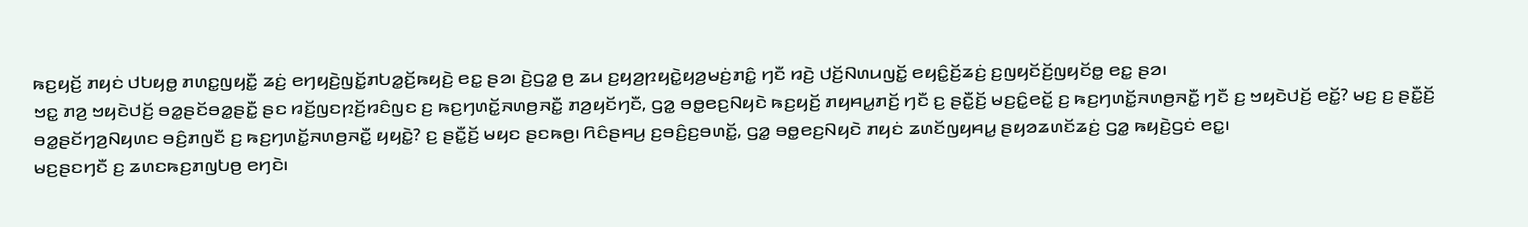ꤒꤢ꤬ꤟꤢꤩ꤬ ꤊꤟꤢꤦ ꤓꤝꤟꤥ꤭ ꤊꤛꤢ꤭ꤜꤟꤢꤪ꤭ ꤘꤢꤦ꤬ ꤕꤚꤟꤢꤧ꤬ꤜꤢꤩ꤭ꤊꤝꤤ꤭ꤢꤩ꤬ꤒꤟꤢꤧ꤬ ꤕꤢ꤭ ꤔꤤ꤯ ꤢꤧ꤬ꤞꤤ꤭ ꤥ꤬ ꤘꤣ ꤢ꤬ꤟꤤ꤬ꤐꤟꤢꤧ꤭ꤟꤤ꤬ꤗꤢꤦ꤬ꤊꤢꤨ꤭ ꤚꤢꤪ ꤙꤢꤧ꤬ ꤓꤢꤩ꤬ꤡꤛꤣꤜꤢꤩ꤭ ꤕꤟꤢꤨ꤭ꤢꤩ꤬ꤘꤢꤦ꤬ ꤢ꤬ꤜꤟꤢꤩꤢꤩ꤬ꤜꤟꤢꤩꤥ꤭ ꤕꤢ꤭ ꤔꤤ꤯
ꤠꤢ꤭ ꤊꤤ꤬ ꤠꤟꤢꤧꤓꤢꤩ꤬ ꤋꤤ꤭ꤔꤢꤩꤋꤤ꤭ꤔꤢꤪ꤭ ꤔꤢ ꤙꤢꤩ꤬ꤜꤢꤐꤢꤩ꤬ꤙꤢꤨꤜꤢ ꤢ꤬ ꤒꤢ꤬ꤚꤛꤢꤩ꤭ꤏꤛꤥ꤬ꤏꤢꤪ꤭ ꤊꤤ꤬ꤟꤢꤩꤚꤢꤪ, ꤞꤤ꤭ ꤋꤥ꤭ꤕꤢ꤬ꤡꤟꤢꤧ ꤒꤢ꤬ꤟꤢꤩ꤬ ꤊꤟꤌꤣ꤭ꤊꤢꤩ꤬ ꤚꤢꤪ ꤢ꤬ ꤔꤢꤪ꤭ꤢꤩ꤬ ꤗꤢ꤬ꤢꤨ꤭ꤕꤢꤩ꤭ ꤢ꤬ ꤒꤢ꤬ꤚꤛꤢꤩ꤭ꤏꤛꤥ꤬ꤏꤢꤪ꤭ ꤚꤢꤪ ꤢ꤬ ꤠꤟꤢꤧꤓꤢꤩ꤬ ꤕꤢꤩ꤭? ꤗꤢ꤬ ꤢ꤬ ꤔꤢꤪ꤭ꤢꤩ꤬ ꤋꤤ꤭ꤔꤢꤩꤚꤤ꤬ꤡꤟꤛꤢ ꤋꤢꤨ꤬ꤊꤜꤢꤪ ꤢ꤬ ꤒꤢ꤬ꤚꤛꤢꤩ꤭ꤏꤛꤥ꤬ꤏꤢꤪ꤭ ꤟꤟꤢꤧ꤭? ꤢ꤬ ꤔꤢꤪ꤭ꤢꤩ꤬ ꤗꤟꤢ ꤔꤢꤒꤥ꤬꤯ ꤖꤢꤨꤔꤌꤣ꤬ ꤢ꤬ꤋꤢꤨ꤬ꤢ꤬ꤋꤛꤢꤩ꤭, ꤞꤤ꤭ ꤋꤥ꤭ꤕꤢ꤬ꤡꤟꤢꤧ ꤊꤟꤢꤦ ꤘꤛꤢꤩꤜꤟꤌꤣ꤭ ꤔꤟꤤꤘꤛꤢꤩꤘꤢꤦ꤬ ꤞꤤ꤭ ꤒꤟꤢꤧ꤬ꤞꤢꤦ ꤕꤢ꤭꤯
ꤗꤢ꤬ꤔꤢꤚꤢꤪ ꤢ꤬ ꤘꤛꤢꤒꤢ꤬ꤊꤜꤝꤥ꤬ ꤕꤚꤢꤧ꤯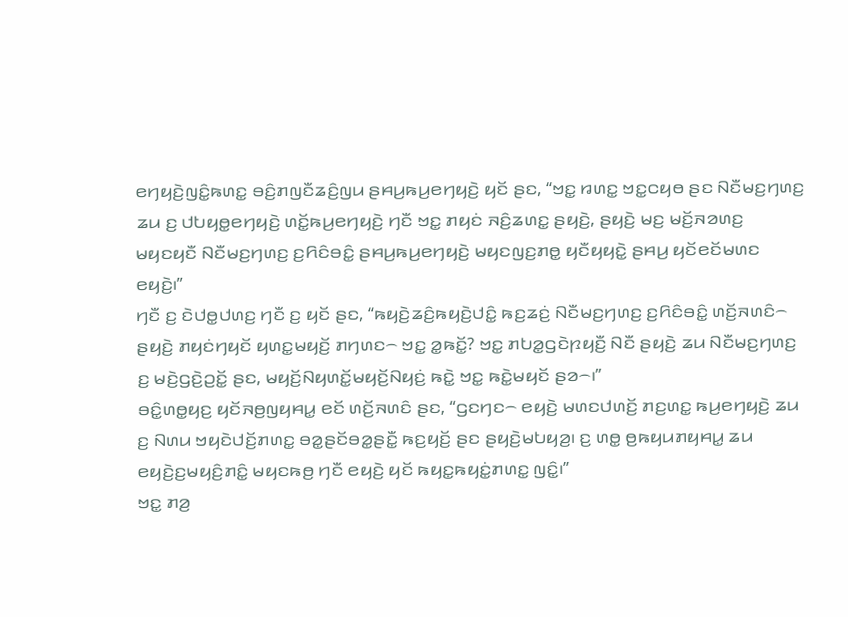ꤕꤚꤟꤢꤧ꤬ꤜꤢꤨ꤭ꤒꤛꤢ꤭ ꤋꤢꤨ꤬ꤊꤜꤢꤪꤘꤢꤨ꤬ꤜꤣ ꤔꤌꤣ꤬ꤒꤣ꤬ꤕꤚꤟꤢꤧ꤬ ꤟꤢꤩ ꤔꤢ, “ꤠꤢ꤭ ꤙꤛꤢ꤭ ꤠꤢ꤭ꤍꤟꤥ ꤔꤢ ꤡꤢꤪꤗꤢ꤬ꤚꤛꤢ꤬ ꤘꤣ ꤢ꤬ ꤓꤝꤟꤥ꤭ꤕꤚꤟꤢꤧ꤬ ꤛꤢꤩ꤭ꤒꤣ꤬ꤕꤚꤟꤢꤧ꤬ ꤚꤢꤪ ꤠꤢ꤭ ꤊꤟꤢꤦ ꤏꤢꤨ꤬ꤘꤛꤢ꤭ ꤔꤟꤢꤧ꤬, ꤔꤟꤢꤧ꤬ ꤗꤢ꤬ ꤗꤢꤩ꤬ꤏꤤꤛꤢ꤬ ꤗꤟꤢꤟꤢꤪ ꤡꤢꤪꤗꤢ꤬ꤚꤛꤢ꤬ ꤢ꤬ꤖꤢꤨꤋꤢꤨ꤭ ꤔꤌꤣ꤬ꤒꤣ꤬ꤕꤚꤟꤢꤧ꤬ ꤗꤟꤢꤜꤢ꤬ꤊꤥ꤭ ꤟꤢꤪꤟꤟꤢꤧ꤭ ꤔꤌꤣ꤬ ꤟꤢꤩꤕꤢꤩꤗꤛꤢ ꤕꤟꤢꤧ꤬꤯”
ꤚꤢꤪ ꤢ꤬ ꤢꤧꤓꤥ꤭ꤓꤛꤢ꤬ ꤚꤢꤪ ꤢ꤬ ꤟꤢꤩ ꤔꤢ, “ꤒꤟꤢꤧ꤬ꤘꤢꤨ꤬ꤒꤟꤢꤧ꤬ꤓꤢꤨ꤭ ꤒꤢ꤬ꤘꤢꤦ꤬ ꤡꤢꤪꤗꤢ꤬ꤚꤛꤢ꤬ ꤢ꤬ꤖꤢꤨꤋꤢꤨ꤭ ꤛꤢꤩ꤬ꤏꤛꤢꤨ꤮ ꤔꤟꤢꤧ꤬ ꤊꤟꤢꤦꤚꤟꤢꤩ ꤟꤛꤢ꤭ꤗꤟꤢꤩ꤬ ꤊꤚꤛꤢ꤮ ꤠꤢ꤭ ꤤ꤭ꤒꤢꤩ꤭? ꤠꤢ꤭ ꤊꤝꤤ꤭ꤞꤢꤧꤐꤟꤢꤪ꤬ ꤡꤢꤪ ꤔꤟꤢꤧ꤬ ꤘꤣ ꤡꤢꤪꤗꤢ꤬ꤚꤛꤢ꤬ ꤢ꤬ ꤗꤢꤧ꤬ꤞꤢꤧ꤬ꤑꤢꤩ꤭ ꤔꤢ, ꤗꤟꤢꤩ꤬ꤡꤟꤛꤢꤩ꤭ꤗꤟꤢꤩ꤬ꤡꤟꤢꤦ꤬ ꤒꤢꤧ꤭ ꤠꤢ꤭ ꤒꤢꤧ꤭ꤗꤟꤢꤩ ꤔꤤ꤮꤯”
ꤋꤢꤨ꤭ꤛꤥ꤭ꤟꤢ꤬ ꤟꤢꤩꤏꤥ꤬ꤜꤟꤌꤣ꤭ ꤕꤢꤩ ꤛꤢꤩ꤬ꤏꤛꤢꤨ ꤔꤢ, “ꤞꤢꤚꤢ꤮ ꤕꤟꤢꤧ꤬ ꤗꤛꤢꤓꤛꤢꤩ꤬ ꤊꤢ꤬ꤛꤢ꤭ ꤒꤣ꤬ꤕꤚꤟꤢꤧ꤬ ꤘꤣ ꤢ꤬ ꤡꤛꤣ ꤠꤟꤢꤧꤓꤢꤩ꤬ꤊꤛꤢ꤭ ꤋꤤ꤭ꤔꤢꤩꤋꤤ꤭ꤔꤢꤪ꤭ ꤒꤢ꤬ꤟꤢꤩ꤬ ꤔꤢ ꤔꤟꤢꤧ꤬ꤗꤝꤟꤤ꤬꤯ ꤢ꤬ ꤛꤥ꤭ ꤥ꤬ꤒꤟꤣꤊꤟꤌꤣ꤭ ꤘꤣ ꤕꤟꤢꤧ꤬ꤢ꤬ꤗꤟꤢꤨ꤬ꤊꤢꤨ꤭ ꤗꤟꤢꤒꤥ꤬ ꤚꤢꤪ ꤕꤟꤢꤧ꤬ ꤟꤢꤩ ꤒꤟꤢ꤭ꤒꤟꤢꤦ꤭ꤊꤛꤢ꤭ ꤜꤢꤨ꤭꤯”
ꤠꤢ꤭ ꤊꤤ꤬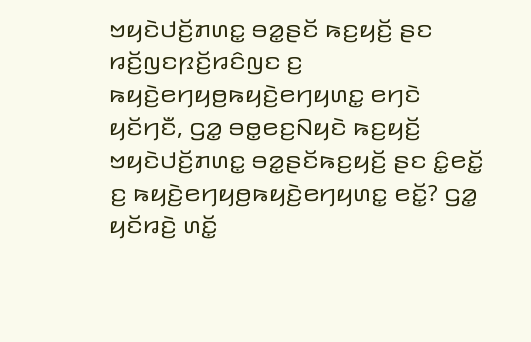ꤠꤟꤢꤧꤓꤢꤩ꤬ꤊꤛꤢ꤭ ꤋꤤ꤭ꤔꤢꤩ ꤒꤢ꤬ꤟꤢꤩ꤬ ꤔꤢ ꤙꤢꤩ꤬ꤜꤢꤐꤢꤩ꤬ꤙꤢꤨꤜꤢ ꤢ꤬ ꤒꤟꤢꤧ꤬ꤕꤚꤟꤥ꤬ꤒꤟꤢꤧ꤬ꤕꤚꤟꤛꤢ꤭ ꤕꤚꤢꤧ ꤟꤢꤩꤚꤢꤪ, ꤞꤤ꤭ ꤋꤥ꤭ꤕꤢ꤬ꤡꤟꤢꤧ ꤒꤢ꤬ꤟꤢꤩ꤬ ꤠꤟꤢꤧꤓꤢꤩ꤬ꤊꤛꤢ꤭ ꤋꤤ꤭ꤔꤢꤩꤒꤢ꤬ꤟꤢꤩ꤬ ꤔꤢ ꤢꤨ꤭ꤕꤢꤩ꤭ ꤢ꤬ ꤒꤟꤢꤧ꤬ꤕꤚꤟꤥ꤬ꤒꤟꤢꤧ꤬ꤕꤚꤟꤛꤢ꤭ ꤕꤢꤩ꤭? ꤞꤤ꤭ ꤟꤢꤩꤙꤢꤧ꤬ ꤛꤢꤩ꤭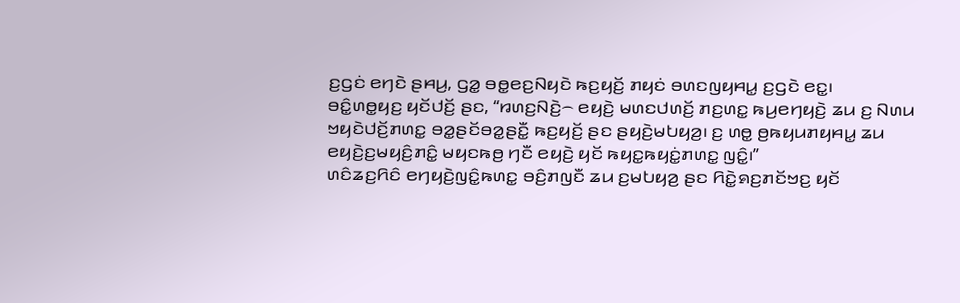ꤢ꤬ꤞꤢꤦ ꤕꤚꤢꤧ ꤔꤌꤣ꤬, ꤞꤤ꤭ ꤋꤥ꤭ꤕꤢ꤬ꤡꤟꤢꤧ ꤒꤢ꤬ꤟꤢꤩ꤬ ꤊꤟꤢꤦ ꤋꤛꤢꤜꤟꤌꤣ꤭ ꤢ꤬ꤞꤢꤧ ꤕꤢ꤭꤯
ꤋꤢꤨ꤭ꤛꤥ꤭ꤟꤢ꤬ ꤟꤢꤩꤓꤢꤩ꤬ ꤔꤢ, “ꤙꤛꤢ꤬ꤡꤢꤧ꤬꤮ ꤕꤟꤢꤧ꤬ ꤗꤛꤢꤓꤛꤢꤩ꤬ ꤊꤢ꤬ꤛꤢ꤭ ꤒꤣ꤬ꤕꤚꤟꤢꤧ꤬ ꤘꤣ ꤢ꤬ ꤡꤛꤣ ꤠꤟꤢꤧꤓꤢꤩ꤬ꤊꤛꤢ꤭ ꤋꤤ꤭ꤔꤢꤩꤋꤤ꤭ꤔꤢꤪ꤭ ꤒꤢ꤬ꤟꤢꤩ꤬ ꤔꤢ ꤔꤟꤢꤧ꤬ꤗꤝꤟꤤ꤬꤯ ꤢ꤬ ꤛꤥ꤭ ꤥ꤬ꤒꤟꤣꤊꤟꤌꤣ꤭ ꤘꤣ ꤕꤟꤢꤧ꤬ꤢ꤬ꤗꤟꤢꤨ꤬ꤊꤢꤨ꤭ ꤗꤟꤢꤒꤥ꤬ ꤚꤢꤪ ꤕꤟꤢꤧ꤬ ꤟꤢꤩ ꤒꤟꤢ꤭ꤒꤟꤢꤦ꤭ꤊꤛꤢ꤭ ꤜꤢꤨ꤭꤯”
ꤛꤢꤨꤘꤢ꤬ꤖꤢꤨ ꤕꤚꤟꤢꤧ꤬ꤜꤢꤨ꤭ꤒꤛꤢ꤭ ꤋꤢꤨ꤬ꤊꤜꤢꤪ ꤘꤣ ꤢ꤬ꤗꤝꤟꤤ꤬ ꤔꤢ ꤖꤢꤧ꤭ꤎꤢ꤬ꤊꤢꤩꤠꤢ꤬ ꤟꤢꤩ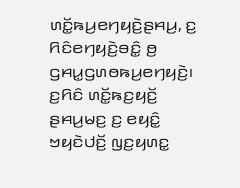ꤛꤢꤩ꤭ꤒꤣ꤬ꤕꤚꤟꤢꤧ꤬ꤔꤌꤣ꤬, ꤢ꤬ ꤖꤢꤨꤕꤚꤟꤢꤧ꤬ꤋꤢꤨ꤭ ꤥ꤬ ꤞꤌꤣ꤭ꤞꤛꤥꤒꤣ꤬ꤕꤚꤟꤢꤧ꤬꤯ ꤢ꤬ꤖꤢꤨ ꤛꤢꤩ꤭ꤒꤢ꤬ꤟꤢꤩ꤬ ꤔꤌꤣ꤬ꤗꤢ꤬ ꤢ꤬ ꤕꤟꤢꤨ꤭ ꤠꤟꤢꤧꤓꤢꤩ꤬ ꤜꤢ꤬ꤟꤛꤢ꤭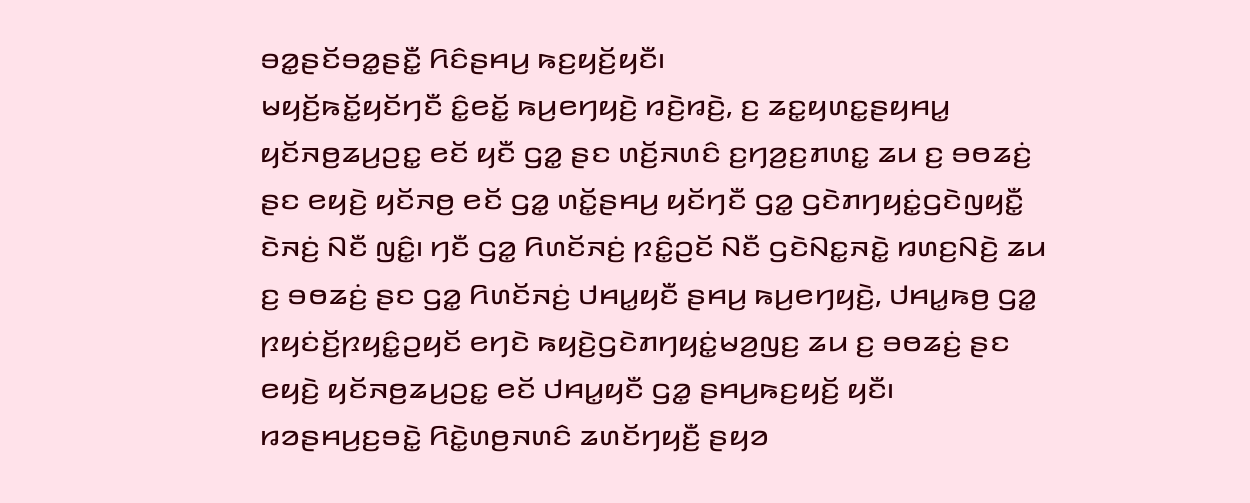ꤋꤤ꤭ꤔꤢꤩꤋꤤ꤭ꤔꤢꤪ꤭ ꤖꤢꤨꤔꤌꤣ꤬ ꤒꤢ꤬ꤟꤢꤩ꤬ꤟꤢꤪ꤯
ꤗꤟꤢꤩ꤬ꤒꤢꤩ꤭ꤟꤢꤩꤚꤢꤪ ꤢꤨ꤭ꤕꤢꤩ꤭ ꤒꤣ꤬ꤕꤚꤟꤢꤧ꤬ ꤙꤢꤧ꤬ꤙꤢꤧ꤬, ꤢ꤬ ꤘꤢ꤭ꤟꤛꤢ꤭ꤔꤟꤌꤣ꤭ ꤟꤢꤩꤏꤥ꤬ꤘꤣ꤬ꤑꤢ꤭ ꤕꤢꤩ ꤟꤢꤪ ꤞꤤ꤭ ꤔꤢ ꤛꤢꤩ꤬ꤏꤛꤢꤨ ꤢ꤬ꤚꤤ꤬ꤢ꤬ꤊꤛꤢ꤭ ꤘꤣ ꤢ꤬ ꤋꤥꤘꤢꤦ꤬ ꤔꤢ ꤕꤟꤢꤧ꤬ ꤟꤢꤩꤏꤥ꤬ ꤕꤢꤩ ꤞꤤ꤭ ꤛꤢꤩ꤭ꤔꤌꤣ꤬ ꤟꤢꤩꤚꤢꤪ ꤞꤤ꤭ ꤞꤢꤧꤊꤚꤟꤢꤦ꤭ꤞꤢꤧꤜꤟꤢꤪ꤭ ꤢꤧꤏꤢꤦ꤬ ꤡꤢꤪ ꤜꤢꤨ꤭꤯ ꤚꤢꤪ ꤞꤤ꤭ ꤖꤛꤢꤩꤏꤢꤦ꤬ ꤐꤢꤨ꤭ꤑꤢꤩ ꤡꤢꤪ ꤞꤢꤧꤡꤢ꤭ꤏꤢꤧ꤭ ꤙꤛꤢ꤬ꤡꤢꤧ꤬ ꤘꤣ ꤢ꤬ ꤋꤥꤘꤢꤦ꤬ ꤔꤢ ꤞꤤ꤭ ꤖꤛꤢꤩꤏꤢꤦ꤬ ꤓꤌꤣ꤭ꤟꤢꤪ ꤔꤌꤣ꤬ ꤒꤣ꤬ꤕꤚꤟꤢꤧ꤬, ꤓꤌꤣ꤭ꤒꤥ꤬ ꤞꤤ꤭ ꤐꤟꤢꤦꤢꤩ꤬ꤐꤟꤢꤨ꤭ꤑꤟꤢꤩ ꤕꤚꤢꤧ ꤒꤟꤢꤧ꤬ꤞꤢꤧꤊꤚꤟꤢꤦ꤭ꤗꤤ꤬ꤜꤢ꤬ ꤘꤣ ꤢ꤬ ꤋꤥꤘꤢꤦ꤬ ꤔꤢ ꤕꤟꤢꤧ꤬ ꤟꤢꤩꤏꤥ꤬ꤘꤣ꤬ꤑꤢ꤭ ꤕꤢꤩ ꤓꤌꤣ꤭ꤟꤢꤪ ꤞꤤ꤭ ꤔꤌꤣ꤬ꤒꤢ꤬ꤟꤢꤩ꤬ ꤟꤢꤪ꤯
ꤙꤤꤔꤌꤣ꤬ꤢ꤬ꤋꤢꤧ꤭ ꤖꤢꤧ꤭ꤛꤥ꤬ꤏꤛꤢꤨ ꤘꤛꤢꤩꤚꤟꤢꤪ꤬ ꤔꤟꤤ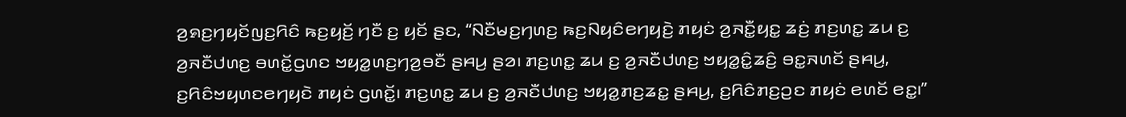ꤤ꤬ꤎꤢ꤬ꤚꤟꤢꤩꤜꤢ꤬ꤖꤢꤨ ꤒꤢ꤬ꤟꤢꤩ꤬ ꤚꤢꤪ ꤢ꤬ ꤟꤢꤩ ꤔꤢ, “ꤡꤢꤪꤗꤢ꤬ꤚꤛꤢ꤬ ꤒꤢ꤬ꤡꤟꤢꤨꤕꤚꤟꤢꤧ꤬ ꤊꤟꤢꤦ ꤤ꤬ꤏꤢꤪ꤭ꤟꤢ꤭ ꤘꤢꤦ꤬ ꤊꤢ꤬ꤛꤢ꤭ ꤘꤣ ꤢ꤬ ꤤ꤬ꤏꤢꤪꤓꤛꤢ꤬ ꤋꤛꤢꤩ꤭ꤞꤛꤢ ꤠꤟꤤ꤭ꤛꤢ꤬ꤚꤤ꤬ꤋꤢꤪ ꤔꤌꤣ꤬ ꤔꤤ꤯ ꤊꤢ꤬ꤛꤢ꤭ ꤘꤣ ꤢ꤬ ꤤ꤬ꤏꤢꤪꤓꤛꤢ꤬ ꤠꤟꤤ꤭ꤢꤨ꤭ꤘꤢꤨ꤬ ꤋꤢ꤭ꤏꤛꤢꤩ ꤔꤌꤣ꤬, ꤢ꤬ꤖꤢꤨꤠꤟꤛꤢꤕꤚꤟꤢꤧ ꤊꤟꤢꤦ ꤞꤛꤢꤩ꤭꤯ ꤊꤢ꤬ꤛꤢ꤭ ꤘꤣ ꤢ꤬ ꤤ꤬ꤏꤢꤪꤓꤛꤢ꤬ ꤠꤟꤤ꤭ꤊꤢ꤬ꤘꤢ꤭ ꤔꤌꤣ꤬, ꤢ꤬ꤖꤢꤨꤊꤢ꤬ꤑꤢ ꤊꤟꤢꤦ ꤕꤛꤢꤩ ꤕꤢ꤭꤯”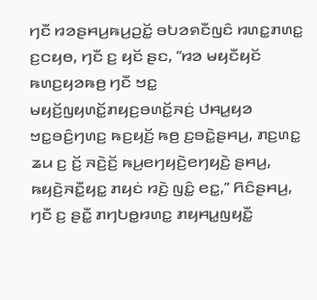ꤚꤢꤪ ꤙꤤꤔꤌꤣ꤬ꤒꤣ꤬ꤑꤢꤩ꤭ ꤋꤝꤤꤎꤢꤪꤜꤢꤨ ꤙꤛꤢ꤭ꤊꤛꤢ꤭ ꤢ꤬ꤍꤟꤥ, ꤚꤢꤪ ꤢ꤬ ꤟꤢꤩ ꤔꤢ, “ꤙꤤ ꤗꤟꤢꤪꤟꤢꤩ ꤒꤛꤢ꤬ꤟꤤꤒꤥ꤬ ꤚꤢꤪ ꤠꤢ꤭ ꤗꤟꤢꤩ꤬ꤜꤟꤛꤢꤩ꤭ꤊꤟꤢ꤬ꤋꤛꤢꤩ꤭ꤏꤢꤦ꤬ ꤓꤌꤣ꤭ꤟꤤ ꤠꤢ꤭ꤋꤢꤨ꤬ꤚꤛꤢ꤬ ꤒꤢ꤬ꤟꤢꤩ꤬ ꤒꤥ꤬ ꤢ꤬ꤋꤢꤧ꤭ꤔꤌꤣ꤬, ꤊꤢ꤬ꤛꤢ꤭ ꤘꤣ ꤢ꤬ ꤢꤩ꤬ ꤏꤢꤧ꤬ꤢꤩ꤬ ꤒꤣ꤬ꤕꤚꤟꤢꤧ꤬ꤕꤚꤟꤢꤧ꤬ ꤔꤌꤣ꤬, ꤒꤟꤢꤧ꤬ꤏꤢꤪ꤭ꤟꤢ꤭ ꤊꤟꤢꤦ ꤙꤢꤧ꤬ ꤜꤢꤨ꤭ ꤕꤢ꤭,” ꤖꤢꤨꤔꤌꤣ꤬, ꤚꤢꤪ ꤢ꤬ ꤔꤢꤪ꤭ ꤊꤚꤝꤥ꤭ꤙꤛꤢ꤭ ꤊꤟꤌꤣ꤭ꤜꤟꤢꤪ꤭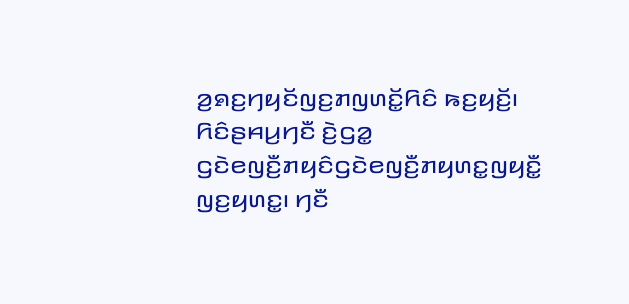ꤤ꤬ꤎꤢ꤬ꤚꤟꤢꤩꤜꤢ꤬ꤊꤜꤛꤢꤩ꤭ꤖꤢꤨ ꤒꤢ꤬ꤟꤢꤩ꤬꤯ ꤖꤢꤨꤔꤌꤣ꤬ꤚꤢꤪ ꤢꤧ꤬ꤞꤤ꤭ ꤞꤢꤧꤕꤜꤢꤪ꤬ꤊꤟꤢꤨꤞꤢꤧꤕꤜꤢꤪ꤬ꤊꤟꤛꤢ꤭ꤜꤟꤢꤪ꤭ ꤜꤢ꤬ꤟꤛꤢ꤭꤯ ꤚꤢꤪ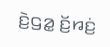ꤢꤧ꤬ꤞꤤ꤭ ꤢꤩ꤬ꤙꤢꤦ꤬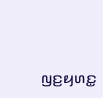ꤜꤢ꤬ꤟꤛꤢ꤭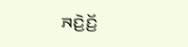ꤏꤢꤧ꤬ꤢꤩ꤬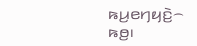ꤒꤣ꤬ꤕꤚꤟꤢꤧ꤬꤮ ꤒꤥ꤬꤯